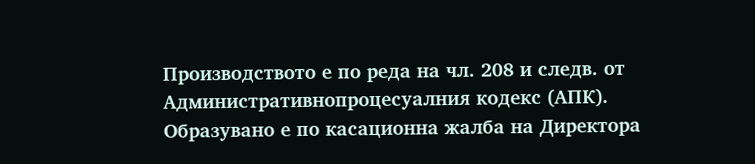Производството е по реда на чл. 208 и следв. от Административнопроцесуалния кодекс (АПК).
Образувано е по касационна жалба на Директора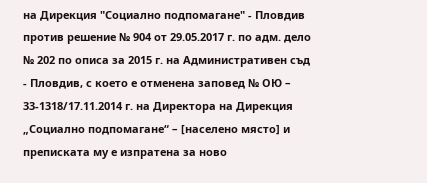на Дирекция "Социално подпомагане" - Пловдив против решение № 904 от 29.05.2017 г. по адм. дело № 202 по описа за 2015 г. на Административен съд - Пловдив, с което е отменена заповед № ОЮ – 33-1318/17.11.2014 г. на Директора на Дирекция „Социално подпомагане“ – [населено място] и преписката му е изпратена за ново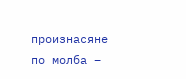произнасяне по молба –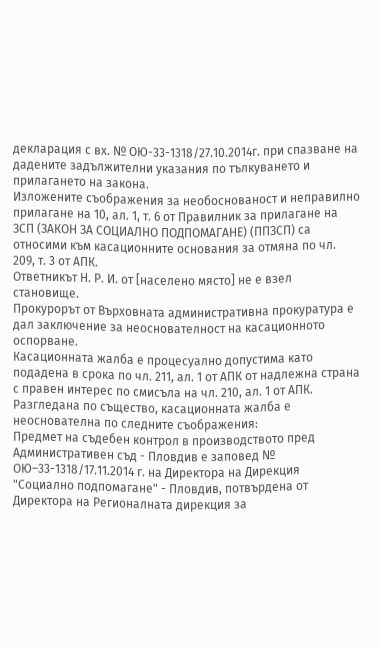декларация с вх. № ОЮ-33-1318/27.10.2014г. при спазване на дадените задължителни указания по тълкуването и прилагането на закона.
Изложените съображения за необоснованост и неправилно прилагане на 10, ал. 1, т. 6 от Правилник за прилагане на ЗСП (ЗАКОН ЗА СОЦИАЛНО ПОДПОМАГАНЕ) (ППЗСП) са относими към касационните основания за отмяна по чл. 209, т. 3 от АПК.
Ответникът Н. Р. И. от [населено място] не е взел становище.
Прокурорът от Върховната административна прокуратура е дал заключение за неоснователност на касационното оспорване.
Касационната жалба е процесуално допустима като подадена в срока по чл. 211, ал. 1 от АПК от надлежна страна с правен интерес по смисъла на чл. 210, ал. 1 от АПК.
Разгледана по същество, касационната жалба е неоснователна по следните съображения:
Предмет на съдебен контрол в производството пред Административен съд - Пловдив е заповед № ОЮ–33-1318/17.11.2014 г. на Директора на Дирекция "Социално подпомагане" - Пловдив, потвърдена от Директора на Регионалната дирекция за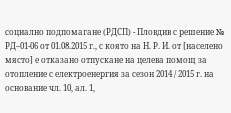социално подпомагане (РДСП) - Пловдив с решение № РД–01-06 от 01.08.2015 г., с която на Н. Р. И. от [населено място] е отказано отпускане на целева помощ за отопление с електроенергия за сезон 2014 / 2015 г. на основание чл. 10, ал. 1,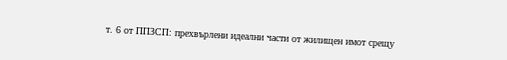т. 6 от ППЗСП: прехвърлени идеални части от жилищен имот срещу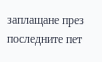заплащане през последните пет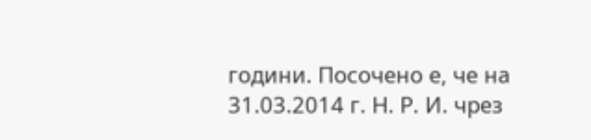години. Посочено е, че на 31.03.2014 г. Н. Р. И. чрез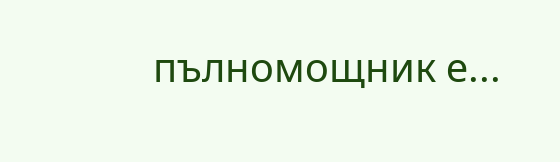пълномощник е...